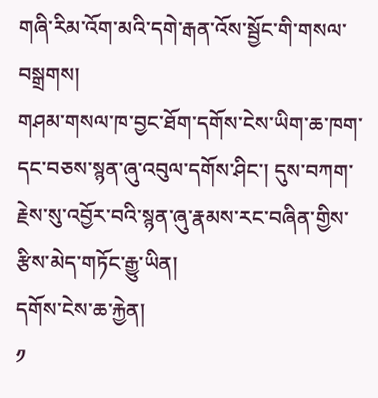གཞི་རིམ་འོག་མའི་དགེ་རྒན་འོས་སྦྱོང་གི་གསལ་བསྒྲགས།
གཤམ་གསལ་ཁ་བྱང་ཐོག་དགོས་ངེས་ཡིག་ཆ་ཁག་དང་བཅས་སྙན་ཞུ་འབུལ་དགོས་ཤིང་། དུས་བཀག་རྗེས་སུ་འབྱོར་བའི་སྙན་ཞུ་རྣམས་རང་བཞིན་གྱིས་རྩིས་མེད་གཏོང་རྒྱུ་ཡིན།
དགོས་ངེས་ཆ་རྐྱེན།
༡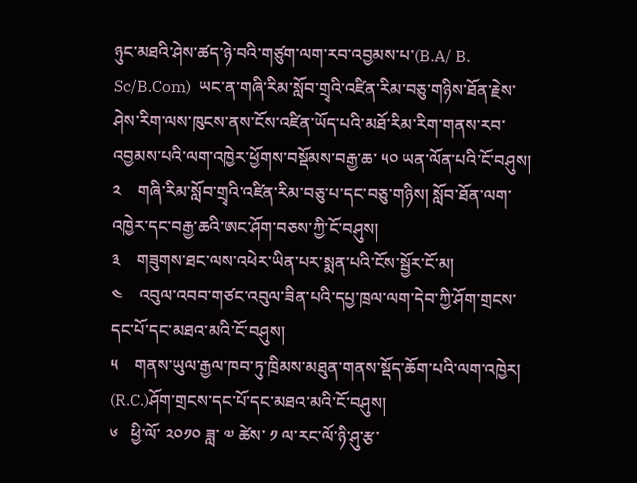ཉུང་མཐའི་ཤེས་ཚད་ཉེ་བའི་གཙུག་ལག་རབ་འབྱམས་པ་(B.A/ B. Sc/B.Com)  ཡང་ན་གཞི་རིམ་སློབ་གྲྭའི་འཛིན་རིམ་བཅུ་གཉིས་ཐོན་རྗེས་ཤེས་རིག་ལས་ཁུངས་ནས་ངོས་འཛིན་ཡོད་པའི་མཐོ་རིམ་རིག་གནས་རབ་འབྱམས་པའི་ལག་འཁྱེར་ཕྱོགས་བསྡོམས་བརྒྱ་ཆ་ ༥༠ ཡན་ལོན་པའི་ངོ་བཤུས།
༢    གཞི་རིམ་སློབ་གྲྭའི་འཛིན་རིམ་བཅུ་པ་དང་བཅུ་གཉིས། སློབ་ཐོན་ལག་འཁྱེར་དང་བརྒྱ་ཆའི་ཨང་ཤོག་བཅས་ཀྱི་ངོ་བཤུས།
༣    གཟུགས་ཐང་ལས་འཕེར་ཡིན་པར་སྨན་པའི་ངོས་སྦྱོར་ངོ་མ།
༤    འབུལ་འབབ་གཙང་འབུལ་ཟིན་པའི་དཔྱ་ཁྲལ་ལག་དེབ་ཀྱི་ཤོག་གྲངས་དང་པོ་དང་མཐའ་མའི་ངོ་བཤུས།
༥    གནས་ཡུལ་རྒྱལ་ཁབ་ཏུ་ཁྲིམས་མཐུན་གནས་སྡོད་ཆོག་པའི་ལག་འཁྱེར། (R.C.)ཤོག་གྲངས་དང་པོ་དང་མཐའ་མའི་ངོ་བཤུས།
༦   ཕྱི་ལོ་ ༢༠༡༠ ཟླ་ ༧ ཚེས་ ༡ ལ་རང་ལོ་ཉི་ཤུ་རྩ་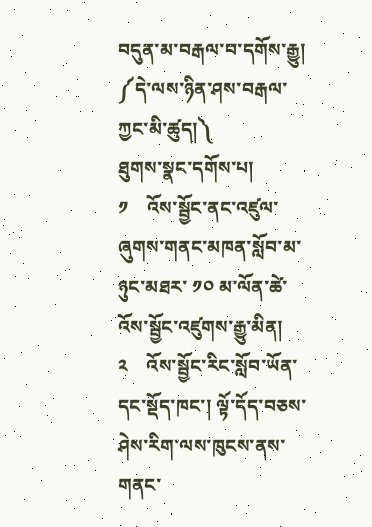བདུན་མ་བརྒལ་བ་དགོས་རྒྱུ། ༼དེ་ལས་ཉིན་ཤས་བརྒལ་ཀྱང་མི་ཚུད།༽
ཐུགས་སྣང་དགོས་པ།
༡    འོས་སྦྱོང་ནང་འཛུལ་ཞུགས་གནང་མཁན་སློབ་མ་ཉུང་མཐར་ ༡༠ མ་ལོན་ཚེ་འོས་སྦྱོང་འཛུགས་རྒྱུ་མིན།
༢    འོས་སྦྱོང་རིང་སློབ་ཡོན་དང་སྡོད་ཁང་། ལྟོ་དོད་བཅས་ཤེས་རིག་ལས་ཁུངས་ནས་གནང་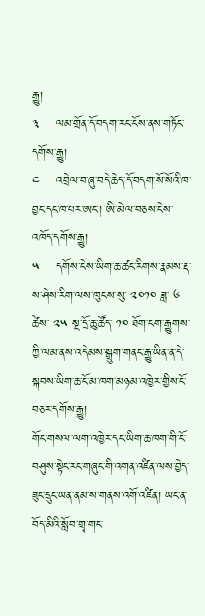རྒྱུ།
༣    ལམ་གྲོན་དོ་བདག་རང་ངོས་ནས་གཏོང་དགོས་རྒྱུ།
༤    འབྲེལ་བ་ཞུ་བདེ་ཆེད་དོ་བདག་སོ་སོའི་ཁ་བྱང་དང་ཁ་པར་ཨང་། ཨི་མེལ་བཅས་ངེས་འཁོད་དགོས་རྒྱུ།
༥    དགོས་ངེས་ཡིག་ཆ་ཚང་རིགས་རྣམས་རྡ་ས་ཤེས་རིག་ལས་ཁུངས་སུ་ ༢༠༡༠ ཟླ་ ༦ ཚེས་ ༢༥ སྔ་དྲོ་ཆུ་ཚོད་ ༡༠ ཐོག་ངག་རྒྱུགས་ཀྱི་ལམ་ནས་འདེམས་སྒྲུག་གནང་རྒྱུ་ཡིན་ན་དེ་སྐབས་ཡིག་ཆ་ངོ་མ་ཁག་མཉམ་འཁྱེར་གྱིས་ངོ་བཅར་དགོས་རྒྱུ།
གོང་གསལ་ལག་འཁྱེར་དང་ཡིག་ཆ་ཁག་གི་ངོ་བཤུས་སྟེང་རང་གཞུང་གི་འགན་འཛིན་ལས་བྱེད་ཟུང་དྲུང་ཡན་ནམ་ས་གནས་འགོ་འཛིན། ཡང་ན་བོད་མིའི་སློབ་གྲྭ་གང་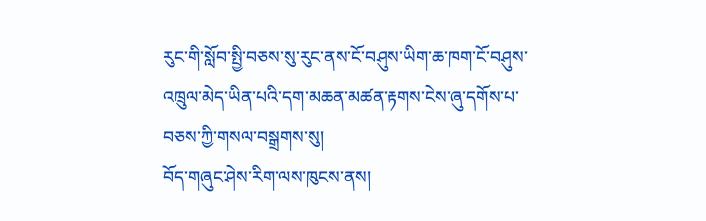རུང་གི་སློབ་སྤྱི་བཅས་སུ་རུང་ནས་ངོ་བཤུས་ཡིག་ཆ་ཁག་ངོ་བཤུས་འཁྲུལ་མེད་ཡིན་པའི་དག་མཆན་མཚན་རྟགས་ངེས་ཞུ་དགོས་པ་བཅས་ཀྱི་གསལ་བསྒྲགས་སུ།
བོད་གཞུང་ཤེས་རིག་ལས་ཁུངས་ནས།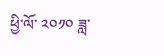ཕྱི་ལོ་ ༢༠༡༠ ཟླ་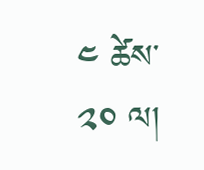༤ ཚེས་ ༢༠ ལ།